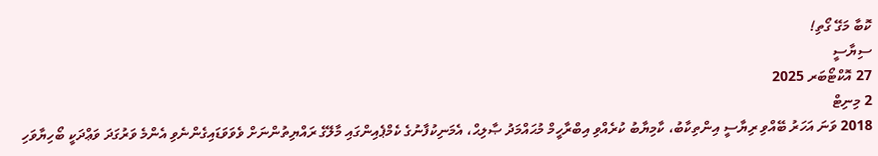ކޮބާ މަގޭ ގޯތި!
ސިޔާސީ
27 އޮކްޓޯބަރ 2025
2 މިނިޓް
2018 ވަނަ އަހަރު ބޭއްވި ރިޔާސީ އިންތިކާބު، ކާމިޔާބު ކުރެއްވި އިބްރާހީމް މުޙައްމަދު ޞާލިޙް، އެމަނިކުފާނުގެ ކެމްޕެއިންގައި މާލޭގެ ރައްޔިތުންނަށް ވެވަވަޑައިގެންނެވި އެންމެ ވަރުގަދަ ވަޢްދަކީ ބޯހިޔާވަހި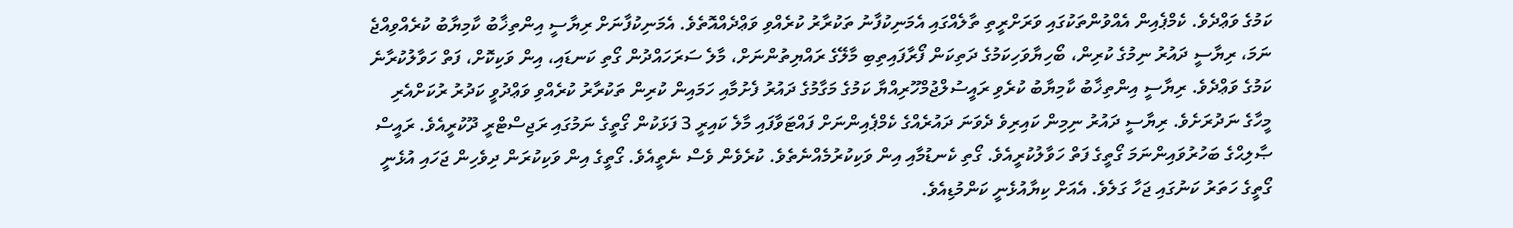ކަމުގެ ވަޢްދެވެ. ކެމްޕެއިން އެއްވުންތަކުގައި ވަރަށްރީތި ތާލެއްގައި އެމަނިކުފާނު ތަކުރާރު ކުރެއްވި ވަޢްދެއްއޮތެވެ. އެމަނިކުފާނަށް ރިޔާސީ އިންތިޚާބު ކާމިޔާބު ކުރެއްވިއްޖެ ނަމަ، ރިޔާސީ ދައުރު ނިމުގެ ކުރިން، ބޯހިޔާވަހިކަމުގެ ދަތިކަން ފޯރާފައިތިބި މާލޭގެ ރައްޔިތުންނަށް، މާލެ ސަރަހައްދުން ގޯތި ކަނޑައި، އިން ވަކިކޮށް، ފަތް ހަވާލުކުރާނެ ކަމުގެ ވަޢްދެވެ. ރިޔާސީ އިންތިޚާބު ކާމިޔާބު ކުރެވި ރައީސުލްޖުމްހޫރިއްޔާ ކަމުގެ މަގާމުގެ ދައުރު ފެށުމާއި ހަމައިން ކުރިން ތަކުރާރު ކުރެއްވި ވަޢްދުވީ ކަދުރު ރުކަށްއެރި މީހާގެ ނަދުރަށެވެ. ރިޔާސީ ދައުރު ނިމިން ކައިރިވެ ދެވަނަ ދައުރެއްގެ ކެމްޕެއިންނަށް ފައްޓަވާފައި މާލެ ކައިރީ 3 ފަޅަކުން ގޯތީގެ ނަމުގައި ރަޖިސްޓްރީ ދޫކުރީއެވެ. ރައީސް ޞާލިޙްގެ ބަހުރުވައިންނަމަ ގޯތީގެ ފަތް ހަވާލުކުރީއެވެ. ގޯތި ކެނޑުމާއި އިން ވަކިކުރުމެއްނެތެވެ. ކުރެވެން ވެސް ނެތީއެވެ. ގޯތީގެ އިން ވަކިކުރަން ދިވެހިން ޖަހައި އުޅެނީ ގޯތީގެ ހަތަރު ކަނުގައި ޖަހާ ގަލެވެ. އެއަށް ކިޔާއުޅެނީ ކަންމުޑިއެވެ.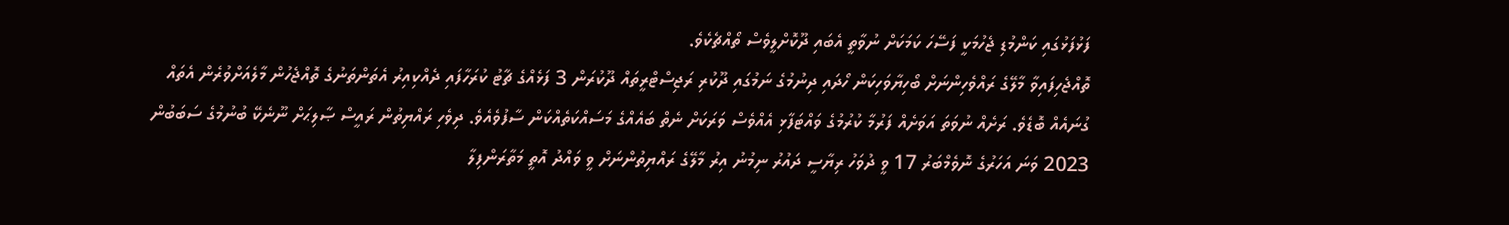ފަޅުފަޅުގައި ކަންމުޑި ޖެހުމަކީ ފަސޭހަ ކަމަކަށް ނުވާތީ އެބައި ދޫކޮށްލީވެސް ތޯއްޗެކެވެ.
ތޮއްޖެހިފައިވާ މާލޭގެ ރައްވެހިންނަށް ބޯހިޔާވަހިކަން ހޯދައި ދިނުމުގެ ނަމުގައި ދޫކުރި ރަޖިސްޓްރީތައް ދޫކުރަން 3 ފަޅެއްގެ ޗާޓު ކުރަހާފައި ދެއްކިއިރު އެތަންތަނުގެ ތޮއްޖެހުން މާލެއަށްވުރެން އެތައް ގުނައެއް ބޮޑެވެ. ރަށެއް ނުވަތަ އަވަށެއް ފަރުމާ ކުރުމުގެ ވައްޓަފާޅި އެއްވެސް ވަރަކަށް ނެތް ބައެއްގެ މަސައްކަތެއްކަން ސާފުވެއެވެ. ދިވެހި ރައްޔިތުން ރައީސް ޞާލިޙަށް ނޫނެކޭ ބުނުމުގެ ސަބަބުން 2023 ވަނަ އަހަރުގެ ނޮވެމްބަރު 17 ވީ ދުވަހު ރިޔާސީ ދައުރު ނިމުނު އިރު މާލޭގެ ރައްޔިތުންނަށް ވީ ވައްދު އޮތީ މަތާރަންފިލާ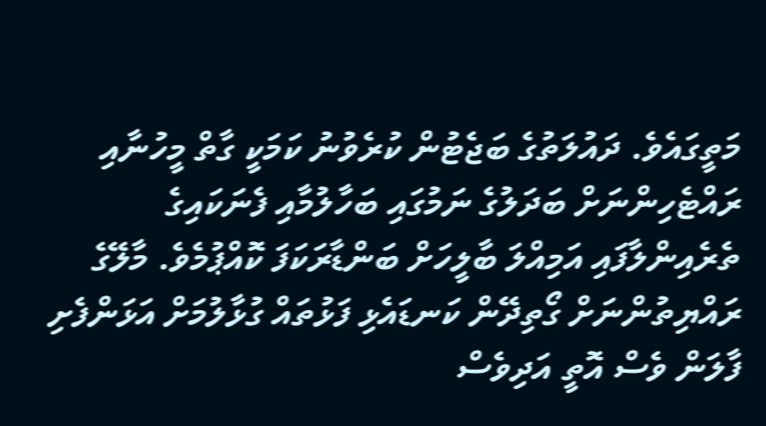މަތީގައެވެ. ދައުލަތުގެ ބަޖެޓުން ކުރެވުނު ކަމަކީ ގާތް މީހުނާއި ރައްޓެހިންނަށް ބަދަލުގެ ނަމުގައި ބަހާލުމާއި ފެނަކައިގެ ތެރެއިންލާފައި އަމިއްލަ ބާލީހަށް ބަންޑާރަކަފަ ކޮއްޕުމެވެ. މާލޭގެ ރައްޔިތުންނަށް ގޯތިދޭން ކަނޑައެޅި ފަޅުތައް ގުޅާލުމަށް އަޅަންފެށި ފާލަން ވެސް އޮތީ އަދިވެސް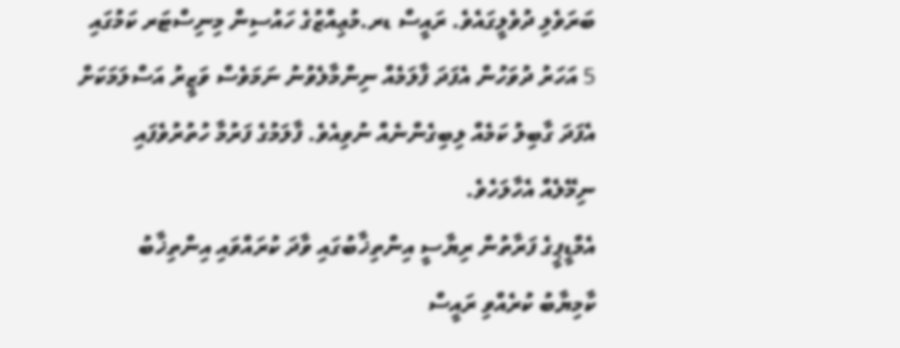ބަރަވެލި ދުވެލީގައެވެ. ރައީސް ޑރ.މުޢިއްޒުގެ ހައުސިން މިނިސްޓަރ ކަމުގައި 5 އަހަރު ދުވަހުން އެފަދަ ފާލަމެއް ނިންމާލެވުނު ނަމަވެސް ވަޒީރު އަސްލަމަކަށް އެފަދަ ގާބިލު ކަމެއް ލިބިގެންނެއް ނުވިއެވެ. ފާލަމުގެ ފަރުމާ ހުތުރުވެފައި ނިމޭލެއް އެހާލަހެވެ.
އެމްޑީޕީގެ ފަރާތުން ރިޔާސީ އިންތިޚާބުގައި ވާދަ ކުރައްވައި އިންތިޚާބު ކާމިޔާބު ކުރެއްވި ރައީސް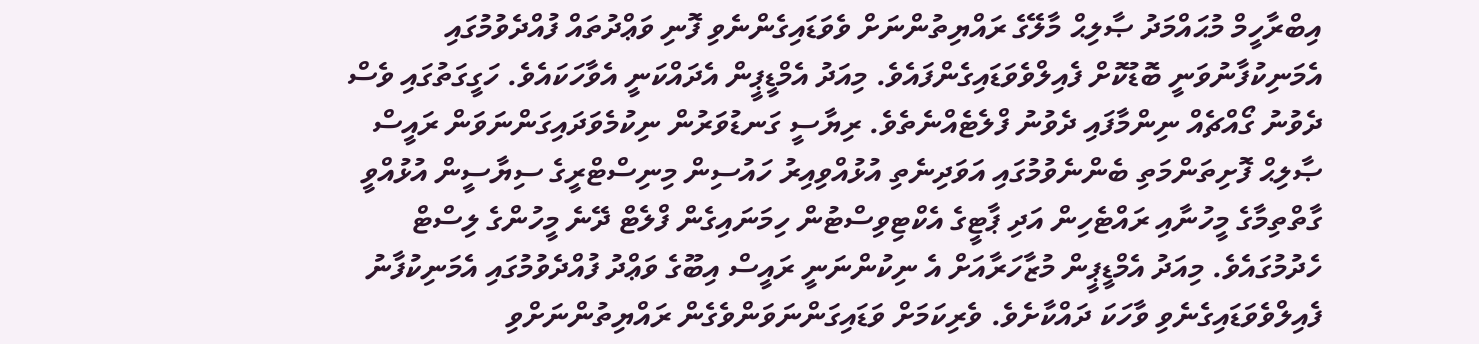އިބްރާހީމް މުޙައްމަދު ޞާލިޙް މާލޭގެ ރައްޔިތުންނަށް ވެވަޑައިގެންނެވި ފޮނި ވަޢްދުތައް ފުއްދެވުމުގައި އެމަނިކުފާނުވަނީ ބޮޑުކޮށް ފެއިލްވެވަޑައިގެންފައެވެ. މިއަދު އެމްޑީޕީން އެދައްކަނީ އެވާހަކައެވެ. ހަގީގަތުގައި ވެސް ދެވުނު ގޯއްޗެއް ނިންމާފައި ދެވުނު ފްލެޓެއްނެތެވެ. ރިޔާސީ ގަނޑުވަރުން ނިކުމެވަދައިގަންނަވަން ރައީސް ޞާލިޙް ފޮށިތަންމަތި ބެންނެވުމުގައި އަވަދިނެތި އުޅުއްވިއިރު ހައުސިން މިނިސްޓްރީގެ ސިޔާސީން އުޅުއްވީ ގާތްތިމާގެ މީހުނާއި ރައްޓެހިން އަދި ޕާޓީގެ އެކްޓިވިސްޓުން ހިމަނައިގެން ފްލެޓް ދޭނެ މީހުންގެ ލިސްޓް ހެދުމުގައެވެ. މިއަދު އެމްޑީޕީން މުޒާހަރާއަށް އެ ނިކުންނަނީ ރައީސް އިބޫގެ ވަޢްދު ފުއްދެވުމުގައި އެމަނިކުފާނު ފެއިލްވެވަޑައިގެނެވި ވާހަކަ ދައްކާށެވެ. ވެރިކަމަށް ވަޑައިގަންނަވަންވެގެން ރައްޔިތުންނަށްވި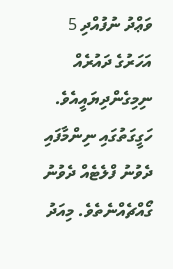ވަޢްދު ނުފުއްދި 5 އަހަރުގެ ދައުރެއް ނިމިގެންދިޔައީއެވެ. ހަގީގަތުގައި ނިންމާފައި ދެވުނު ފްލެޓެއް ދެވުނު ގޯއްޗެއްނެތެވެ. މިއަދު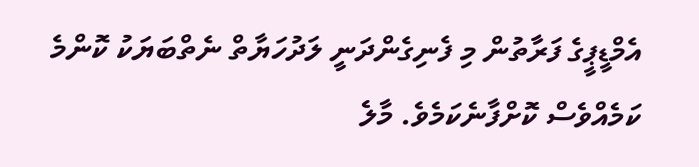އެމްޑީޕީގެ ފަރާތުން މި ފެނިގެންދަނީ ލަދުހަޔާތް ނެތްބަޔަކު ކޮންމެ ކަމެއްވެސް ކޮށްފާނެކަމެވެ. މާލެ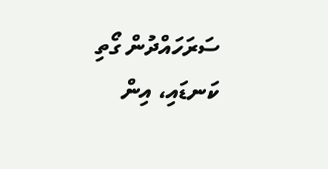ސަރަހައްދުން ގޯތި ކަނޑައި، އިން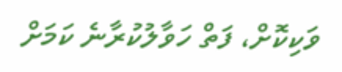ވަކިކޮށް، ފަތް ހަވާލުކުރާނެ ކަމަށް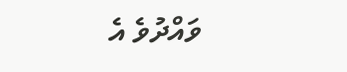ވައްދުވެ އެ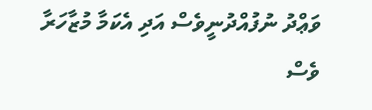ވަޢްދު ނުފުއްދުނީވެސް އަދި އެކަމާ މުޒާހަރާ ވެސް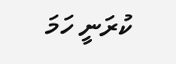ކުރަނީ ހަމަ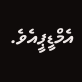އެމްޑީޕީއެވެ.